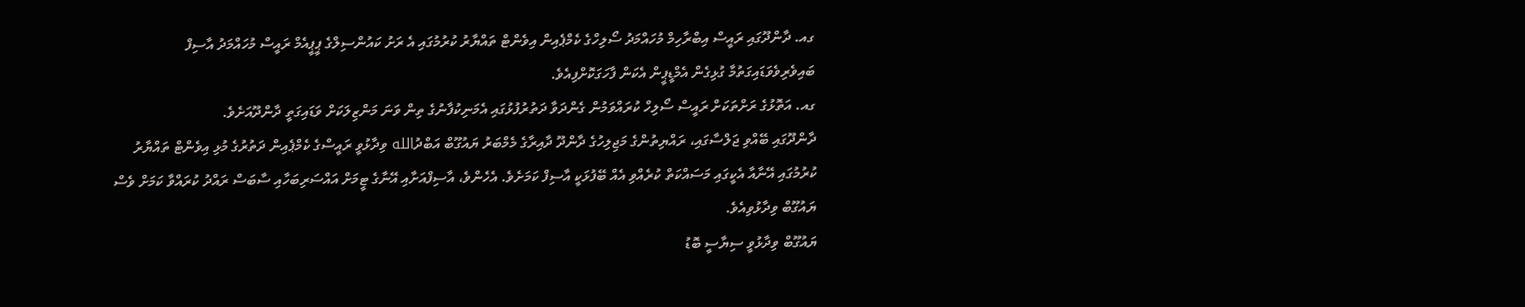ގއ. ދާންދޫގައި ރައީސް އިބްރާހިމް މުހައްމަދު ސޯލިހްގެ ކެމްޕެއިން އިވެންޓް ތައްޔާރު ކުރުމުގައި އެ ރަށު ކައުންސިލްގެ ޕީޕީއެމް ރައީސް މުހައްމަދު އާސިފް ބައިވެރިވެވަޑައިގަތުމާ ގުޅިގެން އެމްޑީޕީން އެކަން ފާހަގަކޮށްފިއެވެ.
ގއ. އަތޮޅުގެ ރަށްތަކަށް ރައީސް ސޯލިހް ކުރައްވަމުން ގެންދަވާ ދަތުރުފުޅުގައި އެމަނިކުފާނުގެ ތިން ވަނަ މަންޒިލަކަށް ވަޑައިގަތީ ދާންދޫއަށެވެ.
ދާންދޫގައި ބޭއްވި ޖަލްސާގައި، ރައްޔިތުންގެ މަޖިލިހުގެ ދާންދޫ ދާއިރާގެ މެމްބަރު ޔައުގޫބް އަބްދުالله ވިދާޅުވީ ރައީސްގެ ކެމްޕެއިން ދަތުރުގެ މުޅި އިވެންޓް ތައްޔާރު ކުރުމުގައި އޭނާއާ އެކީގައި މަސައްކަތް ކުރެއްވި އެއް ބޭފުޅަކީ އާސިފް ކަމަށެވެ. އެހެންވެ، އާސިފްއަށާއި އޭނާގެ ޓީމަށް އައްސަރިބަހާއި ސާބަސް ރައްދު ކުރައްވާ ކަމަށް ވެސް ޔައުގޫބް ވިދާޅުވިއެވެ.
ޔައުގޫބް ވިދާޅުވީ ސިޔާސީ ބޮޑު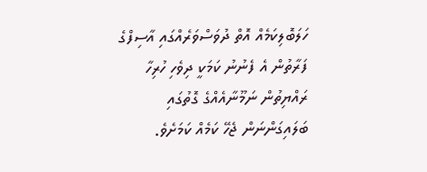ހަލަބޮލިކަމެއް އޮތް ދުވަސްވަރެއްގައި އާސިފްގެ ފަރާތުން އެ ފެނުނު ކަމަކީ ދިވެހި ހުރިހާ ރައްޔިތުން ނަމޫނާއެއްގެ ގޮތުގައި ބަލައިގަންނަން ޖެހޭ ކަމެއް ކަމަށެވެ.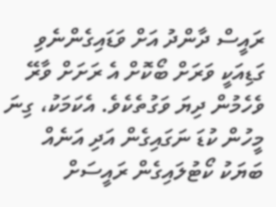ރައީސް ދާންދު އަށް ވަޑައިގެންނެވި ގަޑިއަކީ ވަރަށް ބޯކޮށް އެ ރަށަށް ވާރޭ ވެހެމުން ދިޔަ ވަގުތެކެވެ. އެކަމަކު، ގިނަ މީހުން ކުޑަ ނަގައިގެން އަދި އަނެއް ބަޔަކު ކޯޓުލައިގެން ރައީސަށް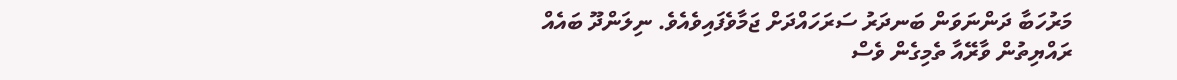މަރުހަބާ ދަންނަވަން ބަނދަރު ސަރަހައްދަށް ޖަމާވެފައިވެއެވެ. ނިލަންދޫ ބައެއް ރައްޔިތުން ވާރޭއާ ތެމިގެން ވެސް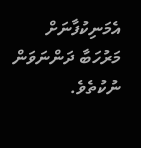އެމަނިކުފާނަށް މަރުހަބާ ދަންނަވަން ނުކުތެވެ.